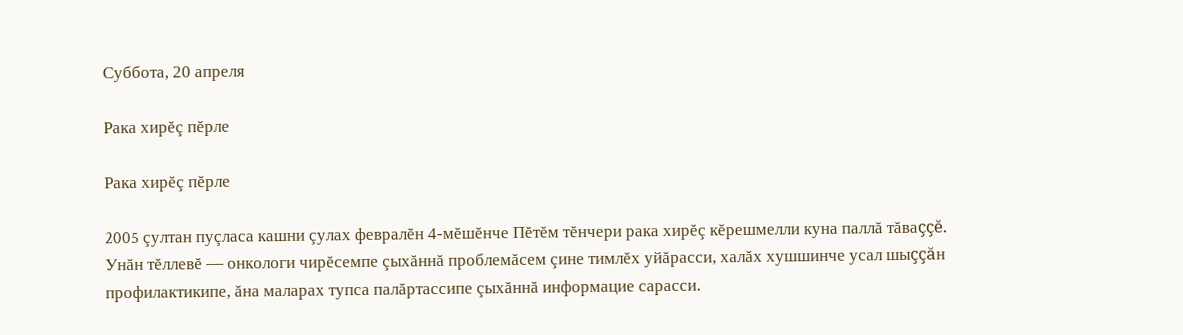Суббота, 20 апреля

Рака хирĕç пĕрле

Рака хирĕç пĕрле

2005 çултан пуçласа кашни çулах февралĕн 4-мĕшĕнче Пĕтĕм тĕнчери рака хирĕç кĕрешмелли куна паллă тăваççĕ. Унăн тĕллевĕ — онкологи чирĕсемпе çыхăннă проблемăсем çине тимлĕх уйăрасси, халăх хушшинче усал шыççăн профилактикипе, ăна маларах тупса палăртассипе çыхăннă информацие сарасси.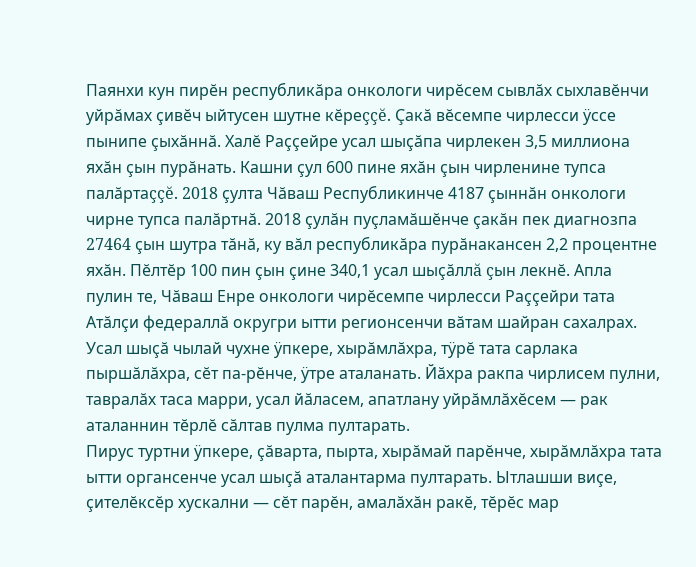Паянхи кун пирĕн республикăра онкологи чирĕсем сывлăх сыхлавĕнчи уйрăмах çивĕч ыйтусен шутне кĕреççĕ. Çакă вĕсемпе чирлесси ÿссе пынипе çыхăннă. Халĕ Раççейре усал шыçăпа чирлекен 3,5 миллиона яхăн çын пурăнать. Кашни çул 600 пине яхăн çын чирленине тупса палăртаççĕ. 2018 çулта Чăваш Республикинче 4187 çыннăн онкологи чирне тупса палăртнă. 2018 çулăн пуçламăшĕнче çакăн пек диагнозпа 27464 çын шутра тăнă, ку вăл республикăра пурăнакансен 2,2 процентне яхăн. Пĕлтĕр 100 пин çын çине 340,1 усал шыçăллă çын лекнĕ. Апла пулин те, Чăваш Енре онкологи чирĕсемпе чирлесси Раççейри тата Атăлçи федераллă округри ытти регионсенчи вăтам шайран сахалрах.
Усал шыçă чылай чухне ÿпкере, хырăмлăхра, тÿрĕ тата сарлака пыршăлăхра, сĕт па-рĕнче, ÿтре аталанать. Йăхра ракпа чирлисем пулни, тавралăх таса марри, усал йăласем, апатлану уйрăмлăхĕсем — рак аталаннин тĕрлĕ сăлтав пулма пултарать.
Пирус туртни ÿпкере, çăварта, пырта, хырăмай парĕнче, хырăмлăхра тата ытти органсенче усал шыçă аталантарма пултарать. Ытлашши виçе, çителĕксĕр хускални — сĕт парĕн, амалăхăн ракĕ, тĕрĕс мар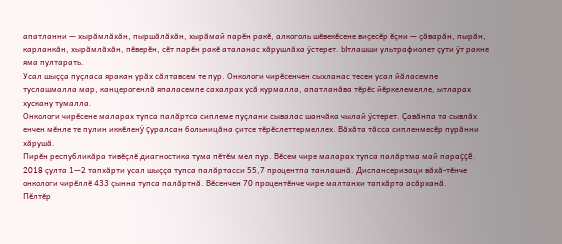апатланни — хырăмлăхăн, пыршăлăхăн, хырăмай парĕн ракĕ, алкоголь шĕвекĕсене виçесĕр ĕçни — çăварăн, пырăн, карланкăн, хырăмлăхăн, пĕверĕн, сĕт парĕн ракĕ аталанас хăрушлăха ÿстерет. Ытлашши ультрафиолет çути ÿт ракне яма пултарать.
Усал шыççа пуçласа яракан урăх сăлтавсем те пур. Онкологи чирĕсенчен сыхланас тесен усал йăласемпе туслашмалла мар, канцерогенлă япаласемпе сахалрах усă курмалла, апатланăва тĕрĕс йĕркелемелле, ытларах хускану тумалла.
Онкологи чирĕсене маларах тупса палăртса сиплеме пуçлани сывалас шанчăка чылай ÿстерет. Çавăнпа та сывлăх енчен мĕнле те пулин иккĕленÿ çуралсан больницăна çитсе тĕрĕслеттермеллех. Вăхăта тăсса сипленмесĕр пурăнни хăрушă.
Пирĕн республикăра тивĕçлĕ диагностика тума пĕтĕм мел пур. Вĕсем чире маларах тупса палăртма май параççĕ. 2018 çулта 1—2 тапхăрти усал шыççа тупса палăртасси 55,7 процентпа танлашнă. Диспансеризаци вăхă-тĕнче онкологи чирĕллĕ 433 çынна тупса палăртнă. Вĕсенчен 70 процентĕнче чире малтанхи тапхăрта асăрханă.
Пĕлтĕр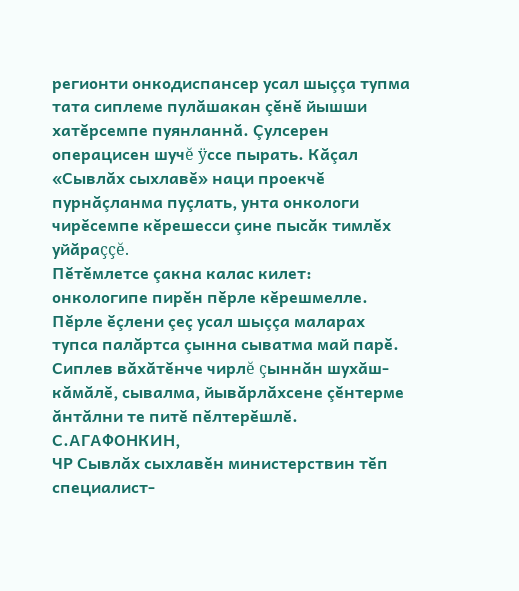регионти онкодиспансер усал шыççа тупма тата сиплеме пулăшакан çĕнĕ йышши хатĕрсемпе пуянланнă. Çулсерен операцисен шучĕ ÿссе пырать. Кăçал «Сывлăх сыхлавĕ» наци проекчĕ пурнăçланма пуçлать, унта онкологи чирĕсемпе кĕрешесси çине пысăк тимлĕх уйăраççĕ.
Пĕтĕмлетсе çакна калас килет: онкологипе пирĕн пĕрле кĕрешмелле. Пĕрле ĕçлени çеç усал шыççа маларах тупса палăртса çынна сыватма май парĕ. Сиплев вăхăтĕнче чирлĕ çыннăн шухăш-кăмăлĕ, сывалма, йывăрлăхсене çĕнтерме ăнтăлни те питĕ пĕлтерĕшлĕ.
С.АГАФОНКИН,
ЧР Сывлăх сыхлавĕн министерствин тĕп специалист-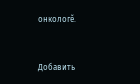онкологĕ.



Добавить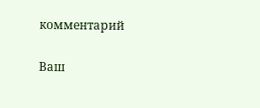комментарий

Ваш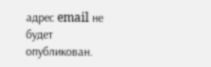адрес email не будет опубликован.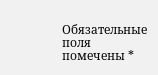Обязательные поля помечены *